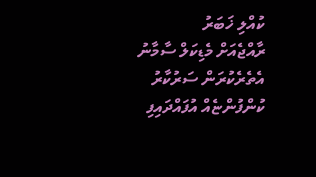ކުއްލި ޚަބަރު
ރާއްޖެއަށް މެޑިކަލް ސާމާނު އެތެރެކުރަން ސަރުކާރު ކުންފުންޏެއް އުފައްދައިފި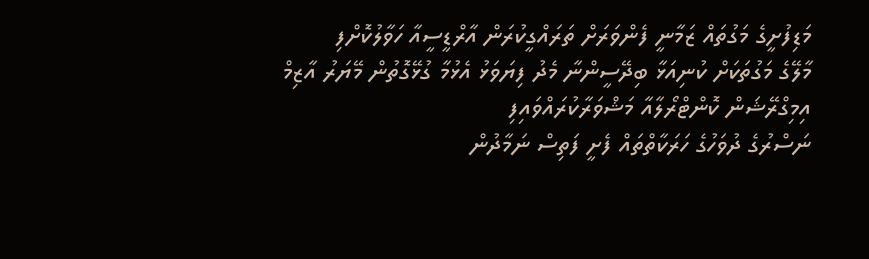މަޑިފުށީގެ މަގުތައް ޒަމާނީ ފެންވަރަށް ތަރައްގީކުރަން އާރްޑީސީއާ ހަވާލުކޮށްފި
މާލޭގެ މަގުތަކަށް ކުނިއަޅާ ބިދޭސީންނާ މެދު ފިޔަވަޅު އެޅުމާ ގުޅޭގޮތުން މޭޔަރު އާޒިމް އިމިގްރޭޝަން ކޮންޓްރޯލާއާ މަޝްވަރާކުރައްވައިފި
ނަސްރުގެ ދުވަހުގެ ހަރަކާތްތައް ފެށީ ފަތިސް ނަމާދުން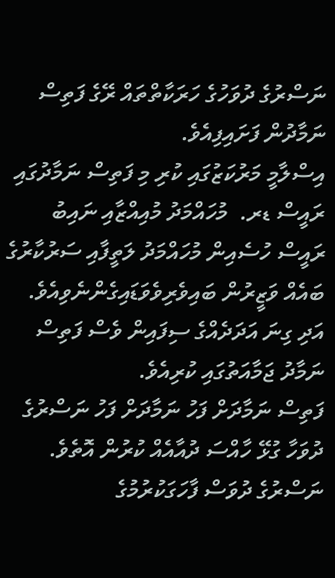ނަސްރުގެ ދުވަހުގެ ހަރަކާތްތައް ރޭގެ ފަތިސް ނަމާދުން ފަށައިފިއެވެ.
އިސްލާމީ މަރުކަޒުގައި ކުރި މި ފަތިސް ނަމާދުގައި ރައީސް ޑރ.  މުހައްމަދު މުއިއްޒާއި ނައިބު ރައީސް ހުސެއިން މުހައްމަދު ލަތީފާއި ސަރުކާރުގެ ބައެއް ވަޒީރުން ބައިވެރިވެވަޑައިގެންނެވިއެވެ. އަދި ގިނަ އަދަދެއްގެ ސިފައިން ވެސް ފަތިސް ނަމާދު ޖަމާއަތުގައި ކުރިއެވެ.
ފަތިސް ނަމާދަށް ފަހު ނަމާދަށް ފަހު ނަސްރުގެ ދުވަހާ ގުޅޭ ހާއްސަ ދުއާއެއް ކުރުން އޮތެވެ.
ނަސްރުގެ ދުވަސް ފާހަގަކުރުމުގެ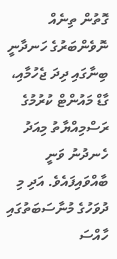ގޮތުން ތިނެއް ނޮވެންބަރުގެ ހަނދާނީ ބިނާގައި ދިދަ ޖެހުމާއި، ގާޑް މައުންޓް ކުރުމުގެ ރަސްމިއްޔާތު މިއަދު ހެނދުނު ވަނީ ބާއްވައިފައެވެ. އަދި މި ދުވަހުގެ މުނާސަބަތުގައި ހާއްސަ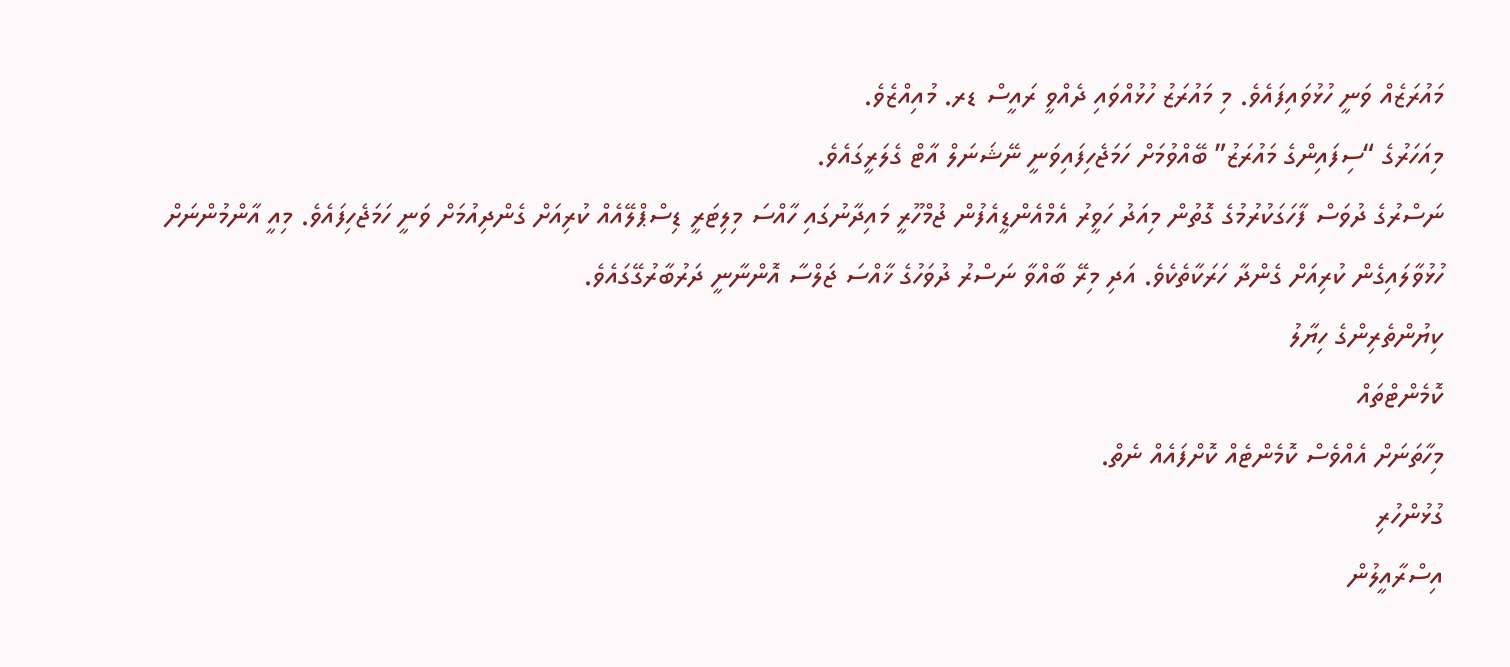މައުރަޒެއް ވަނީ ހުޅުވައިފައެވެ. މި މައުރަޒު ހުޅުއްވައި ދެއްވީ ރައީސް ޑރ. މުއިއްޒެވެ.
މިއަހަރުގެ “ސިފައިންގެ މައުރަޒު” ބޭއްވުމަށް ހަމަޖެހިފައިވަނީ ނޭޝަނަލް އާޓް ގެލަރީގައެވެ.
ނަސްރުގެ ދުވަސް ފާހަގަކުރުމުގެ ގޮތުން މިއަދު ހަވީރު އެމްއެންޑީއެފުން ޖުމްހޫރީ މައިދާނުގައި ހާއްސަ މިލިޓަރީ ޑިސްޕްލޭއެއް ކުރިއަށް ގެންދިއުމަށް ވަނީ ހަމަޖެހިފައެވެ. މިއީ އާންމުންނަށް ހުޅުވާލައިގެން ކުރިއަށް ގެންދާ ހަރަކާތެކެވެ. އަދި މިރޭ ބާއްވާ ނަސްރު ދުވަހުގެ ޚާއްސަ ޖަލްސާ އޮންނާނީ ދަރުބާރުގޭގައެވެ.
ކިޔުންތެރިންގެ ހިޔާލު
ކޮމެންޓްތައް
މިހާތަނަށް އެއްވެސް ކޮމެންޓެއް ކޮށްފައެއް ނެތް.
ގުޅުންހުރި
އިސްރާއީލުން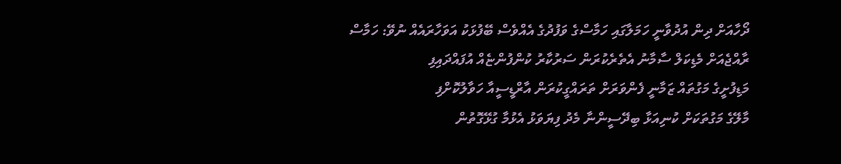ދޯހާއަށް ދިން އުދުވާނީ ހަމަލާގައި ހަމާސްގެ ވަފުދުގެ އެއްވެސް ބޭފުޅަކު އަވަހާރައެއް ނުވޭ: ހަމާސް
ރާއްޖެއަށް މެޑިކަލް ސާމާނު އެތެރެކުރަން ސަރުކާރު ކުންފުންޏެއް އުފައްދައިފި
މަޑިފުށީގެ މަގުތައް ޒަމާނީ ފެންވަރަށް ތަރައްގީކުރަން އާރްޑީސީއާ ހަވާލުކޮށްފި
މާލޭގެ މަގުތަކަށް ކުނިއަޅާ ބިދޭސީންނާ މެދު ފިޔަވަޅު އެޅުމާ ގުޅޭގޮތުން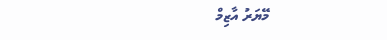މޭޔަރު އާޒިމް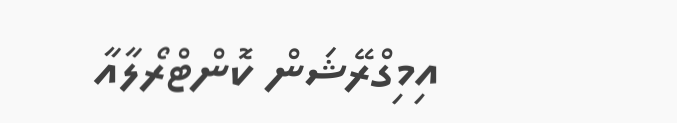އިމިގްރޭޝަން ކޮންޓްރޯލާއާ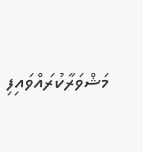މަޝްވަރާކުރައްވައިފި